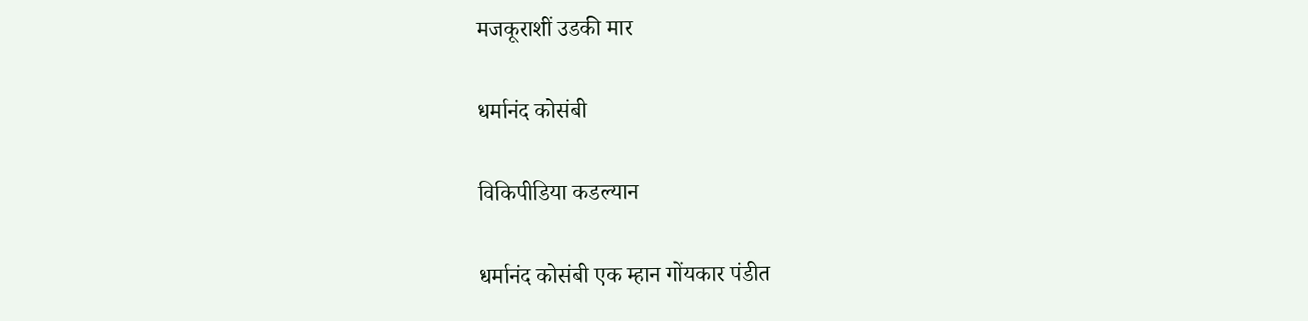मजकूराशीं उडकी मार

धर्मानंद कोसंबी

विकिपीडिया कडल्यान

धर्मानंद कोसंबी एक म्हान गोंयकार पंडीत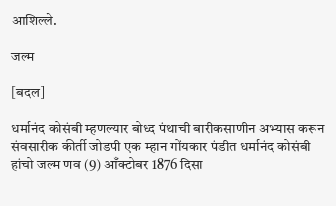आशिल्ले.

जल्म

[बदल]

धर्मानंद कोसंबी म्हणल्यार बोध्द पंथाची बारीकसाणीन अभ्यास करून संवसारीक कीर्ती जोडपी एक म्हान गोंयकार पंडीत धर्मानंद कोसंबी हांचो जल्म णव (9) आँक्टोबर 1876 दिसा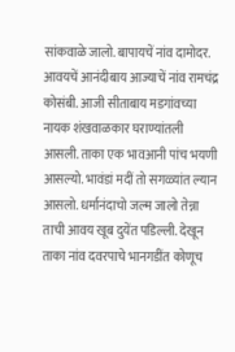सांकवाळे जालो. बापायचें नांव दामोदर. आवयचें आनंदीबाय आज्याचें नांव रामचंद्र कोसंबी. आजी सीताबाय मडगांवच्या नायक शंखवाळकार घराण्यांतली आसली. ताका एक भावआनी पांच भयणी आसल्यो. भावंडां मदीं तो सगळ्यांत ल्यान आसलो. धर्मानंदाचो जल्म जालो तेन्ना ताची आवय खूब दुयेंत पडिल्ली. देखून ताका नांव दवरपाचे भानगडींत कोणूच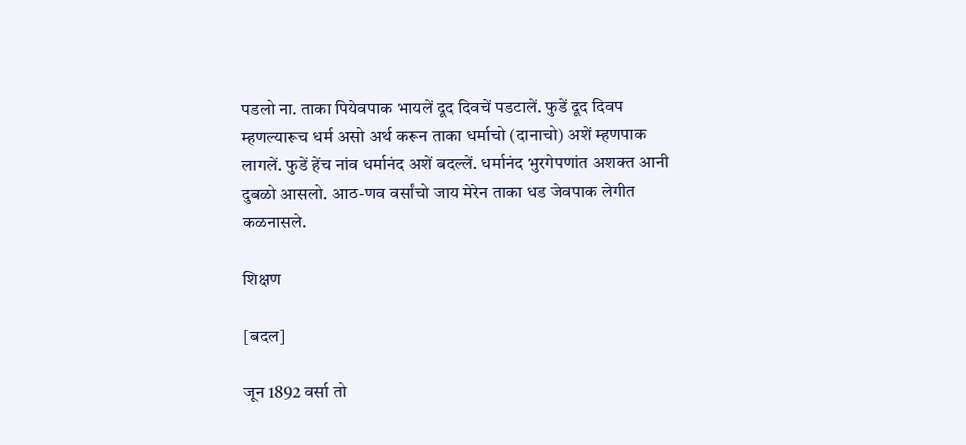पडलो ना. ताका पियेवपाक भायलें दूद दिवचें पडटालें. फुडें दूद दिवप म्हणल्यारूच धर्म असो अर्थ करून ताका धर्माचो (दानाचो) अशें म्हणपाक लागलें. फुडें हेंच नांव धर्मानंद अशें बदल्लें. धर्मानंद भुरगेपणांत अशक्त आनी दुबळो आसलो. आठ-णव वर्सांचो जाय मेरेन ताका धड जेवपाक लेगीत कळनासले.

शिक्षण

[बदल]

जून 1892 वर्सा तो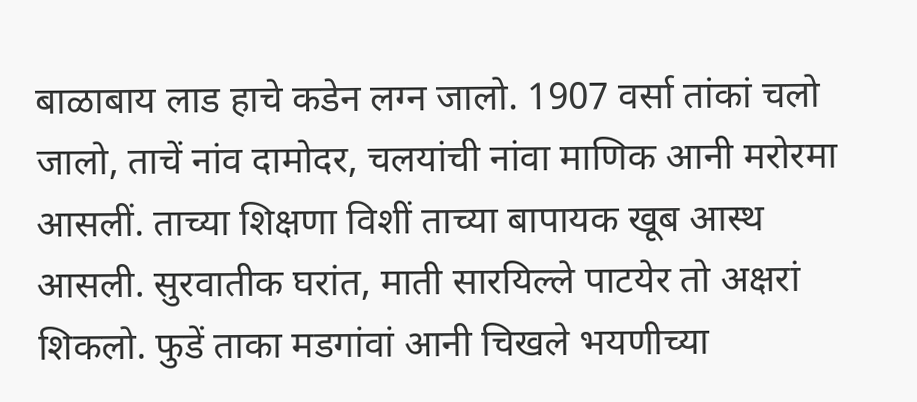बाळाबाय लाड हाचे कडेन लग्न जालो. 1907 वर्सा तांकां चलो जालो, ताचें नांव दामोदर, चलयांची नांवा माणिक आनी मरोरमा आसलीं. ताच्या शिक्षणा विशीं ताच्या बापायक खूब आस्थ आसली. सुरवातीक घरांत, माती सारयिल्ले पाटयेर तो अक्षरां शिकलो. फुडें ताका मडगांवां आनी चिखले भयणीच्या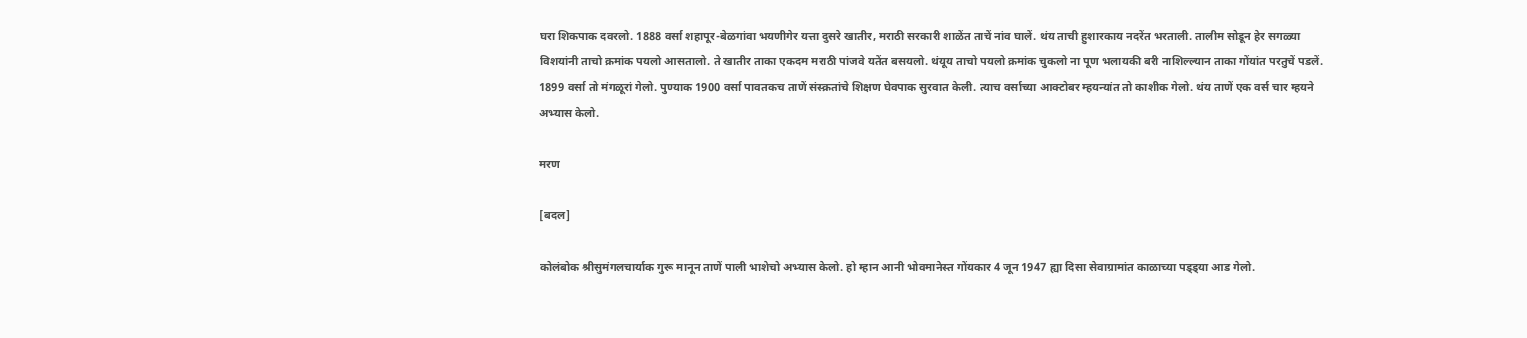घरा शिकपाक दवरलो. 1888 वर्सा शहापूर-बेळगांवा भयणीगेर यत्ता दुसरे खातीर, मराठी सरकारी शाळेंत ताचें नांव घालें. थंय ताची हुशारकाय नदरेंत भरताली. तालीम सोडून हेर सगळ्या विशयांनी ताचो क्रमांक पयलो आसतालो. ते खातीर ताका एकदम मराठी पांजवे यतेंत बसयलो. थंयूय ताचो पयलो क्रमांक चुकलो ना पूण भलायकी बरी नाशिल्ल्यान ताका गोंयांत परतुचें पडलें. 1899 वर्सा तो मंगळूरां गेलो. पुण्याक 1900 वर्सा पावतकच ताणें संस्क्रतांचे शिक्षण घेवपाक सुरवात केली. त्याच वर्साच्या आक्टोबर म्हयन्यांत तो काशीक गेलो. थंय ताणें एक वर्स चार म्हयने अभ्यास केलो.

मरण

[बदल]

कोलंबोक श्रीसुमंगलचार्याक गुरू मानून ताणें पाली भाशेचो अभ्यास केलो. हो म्हान आनी भोवमानेस्त गोंयकार 4 जून 1947 ह्या दिसा सेवाग्रामांत काळाच्या पड्ड्या आड गेलो.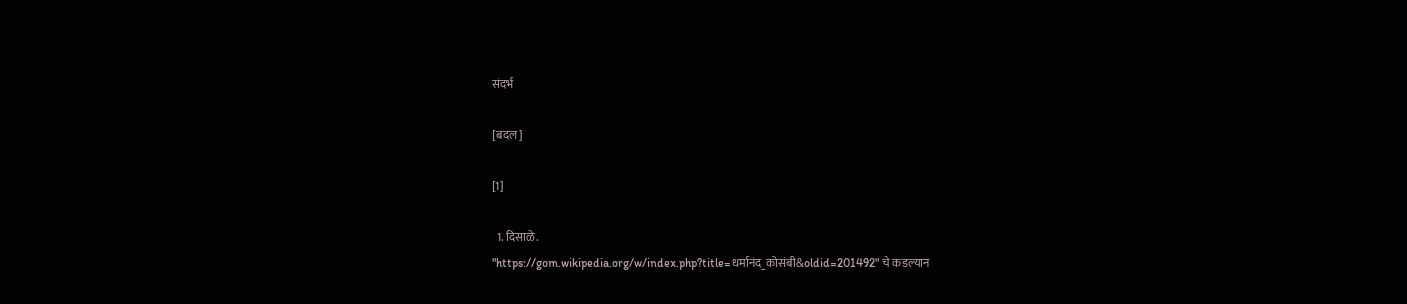संदर्भ

[बदल]

[1]

  1. दिसाळे.
"https://gom.wikipedia.org/w/index.php?title=धर्मानंद_कोसंबी&oldid=201492" चे कडल्यान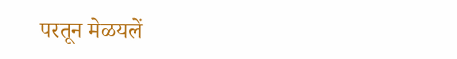परतून मेळयलें